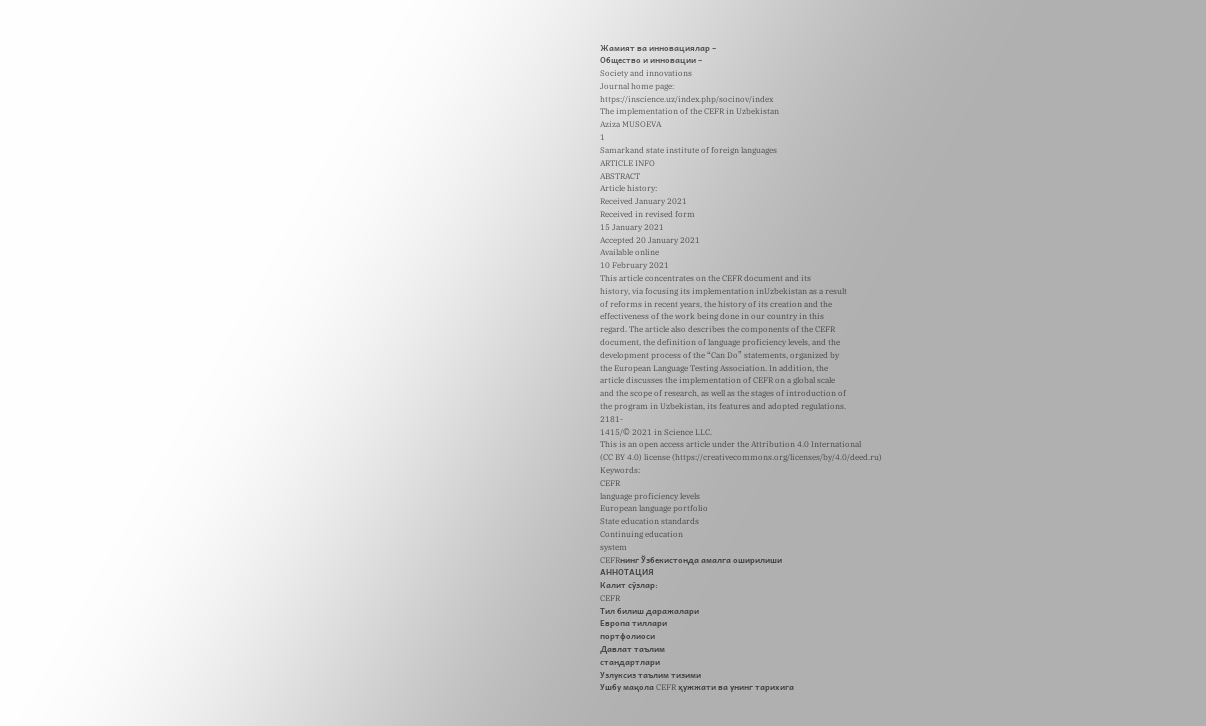Жамият ва инновациялар –
Общество и инновации –
Society and innovations
Journal home page:
https://inscience.uz/index.php/socinov/index
The implementation of the CEFR in Uzbekistan
Aziza MUSOEVA
1
Samarkand state institute of foreign languages
ARTICLE INFO
ABSTRACT
Article history:
Received January 2021
Received in revised form
15 January 2021
Accepted 20 January 2021
Available online
10 February 2021
This article concentrates on the CEFR document and its
history, via focusing its implementation inUzbekistan as a result
of reforms in recent years, the history of its creation and the
effectiveness of the work being done in our country in this
regard. The article also describes the components of the CEFR
document, the definition of language proficiency levels, and the
development process of the “Can Do” statements, organized by
the European Language Testing Association. In addition, the
article discusses the implementation of CEFR on a global scale
and the scope of research, as well as the stages of introduction of
the program in Uzbekistan, its features and adopted regulations.
2181-
1415/© 2021 in Science LLC.
This is an open access article under the Attribution 4.0 International
(CC BY 4.0) license (https://creativecommons.org/licenses/by/4.0/deed.ru)
Keywords:
CEFR
language proficiency levels
European language portfolio
State education standards
Continuing education
system
CEFRнинг Ўзбекистонда амалга оширилиши
АННОТАЦИЯ
Калит сўзлар:
CEFR
Тил билиш даражалари
Европа тиллари
портфолиоси
Давлат таълим
стандартлари
Узлуксиз таълим тизими
Ушбу мақола CEFR ҳужжати ва унинг тарихига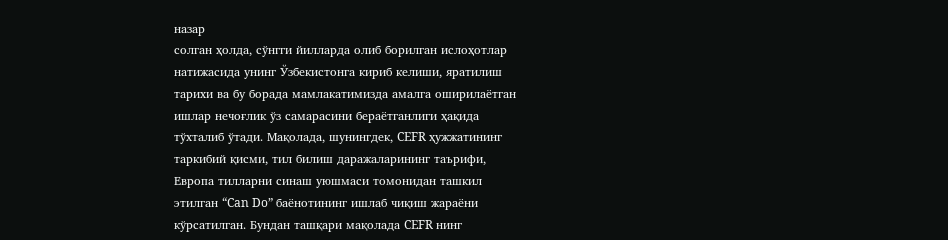назар
солган ҳолда, сўнгги йилларда олиб борилган ислоҳотлар
натижасида унинг Ўзбекистонга кириб келиши, яратилиш
тарихи ва бу борада мамлакатимизда амалга оширилаётган
ишлар нечоғлик ўз самарасини бераётганлиги ҳақида
тўхталиб ўтади. Мақолада, шунингдек, CEFR ҳужжатининг
таркибий қисми, тил билиш даражаларининг таърифи,
Европа тилларни синаш уюшмаси томонидан ташкил
этилган “Can Do” баёнотининг ишлаб чиқиш жараёни
кўрсатилган. Бундан ташқари мақолада CEFR нинг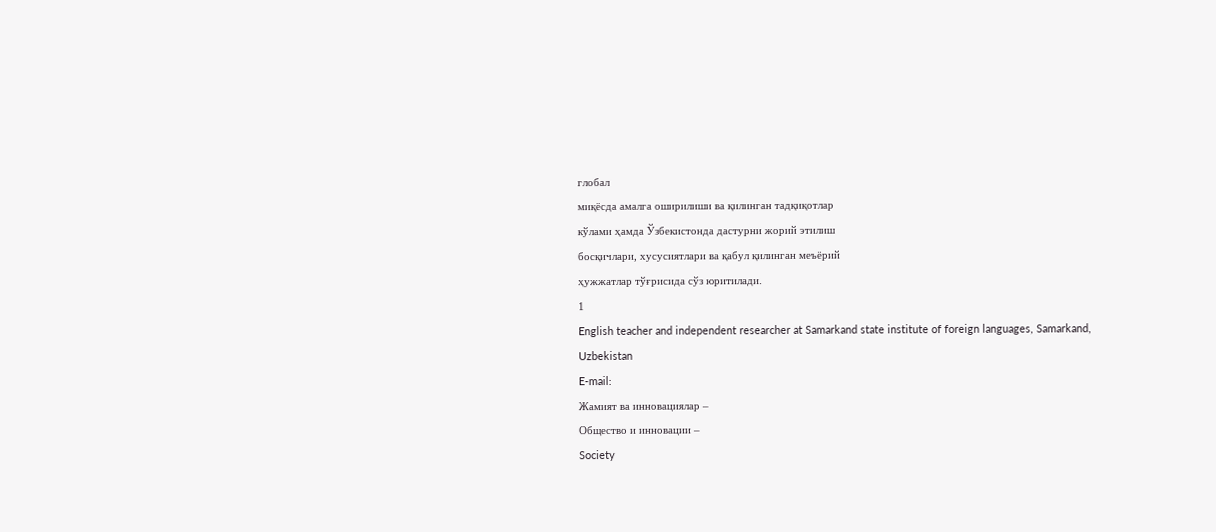глобал
миқёсда амалга оширилиши ва қилинган тадқиқотлар
кўлами ҳамда Ўзбекистонда дастурни жорий этилиш
босқичлари, хусусиятлари ва қабул қилинган меъёрий
ҳужжатлар тўғрисида сўз юритилади.
1
English teacher and independent researcher at Samarkand state institute of foreign languages, Samarkand,
Uzbekistan
E-mail:
Жамият ва инновациялар –
Общество и инновации –
Society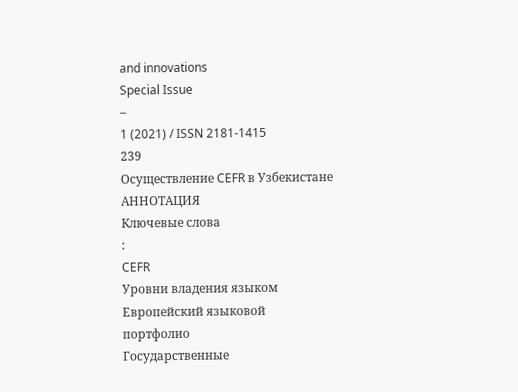and innovations
Special Issue
–
1 (2021) / ISSN 2181-1415
239
Осуществление CEFR в Узбекистане
АННОТАЦИЯ
Ключевые слова
:
CEFR
Уровни владения языком
Европейский языковой
портфолио
Государственные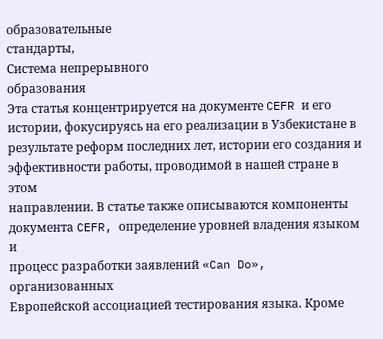образовательные
стандарты,
Система непрерывного
образования
Эта статья концентрируется на документе CEFR и его
истории, фокусируясь на его реализации в Узбекистане в
результате реформ последних лет, истории его создания и
эффективности работы, проводимой в нашей стране в этом
направлении. В статье также описываются компоненты
документа CEFR, определение уровней владения языком и
процесс разработки заявлений «Can Do», организованных
Европейской ассоциацией тестирования языка. Кроме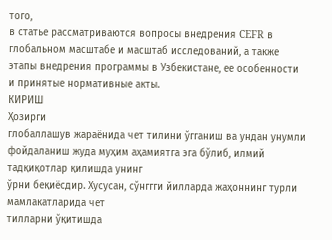того,
в статье рассматриваются вопросы внедрения CEFR в
глобальном масштабе и масштаб исследований, а также
этапы внедрения программы в Узбекистане, ее особенности
и принятые нормативные акты.
КИРИШ
Ҳозирги
глобаллашув жараёнида чет тилини ўгганиш ва ундан унумли
фойдаланиш жуда муҳим аҳамиятга эга бўлиб, илмий тадқиқотлар қилишда унинг
ўрни беқиёсдир. Хусусан, сўнггги йилларда жаҳоннинг турли мамлакатларида чет
тилларни ўқитишда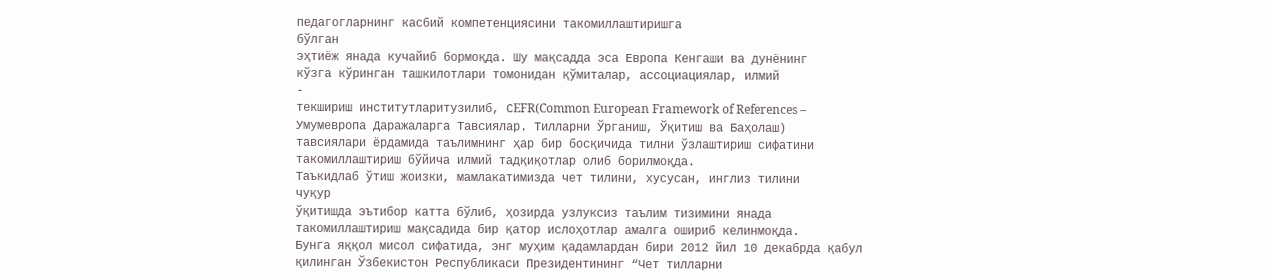педагогларнинг касбий компетенциясини такомиллаштиришга
бўлган
эҳтиёж янада кучайиб бормоқда. Шу мақсадда эса Европа Кенгаши ва дунёнинг
кўзга кўринган ташкилотлари томонидан қўмиталар, ассоциациялар, илмий
-
текшириш институтларитузилиб, СEFR(Common European Framework of References –
Умумевропа Даражаларга Тавсиялар. Тилларни Ўрганиш, Ўқитиш ва Баҳолаш)
тавсиялари ёрдамида таълимнинг ҳар бир босқичида тилни ўзлаштириш сифатини
такомиллаштириш бўйича илмий тадқиқотлар олиб борилмоқда.
Таъкидлаб ўтиш жоизки, мамлакатимизда чет тилини, хусусан, инглиз тилини
чуқур
ўқитишда эътибор катта бўлиб, ҳозирда узлуксиз таълим тизимини янада
такомиллаштириш мақсадида бир қатор ислоҳотлар амалга ошириб келинмоқда.
Бунга яққол мисол сифатида, энг муҳим қадамлардан бири 2012 йил 10 декабрда қабул
қилинган Ўзбекистон Республикаси Президентининг “Чет тилларни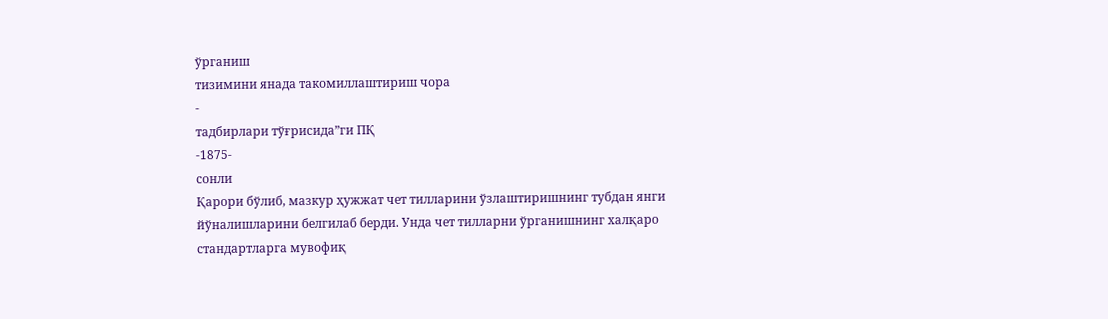ўрганиш
тизимини янада такомиллаштириш чора
-
тадбирлари тўғрисида”ги ПҚ
-1875-
сонли
Қарори бўлиб, мазкур ҳужжат чет тилларини ўзлаштиришнинг тубдан янги
йўналишларини белгилаб берди. Унда чет тилларни ўрганишнинг халқаро
стандартларга мувофиқ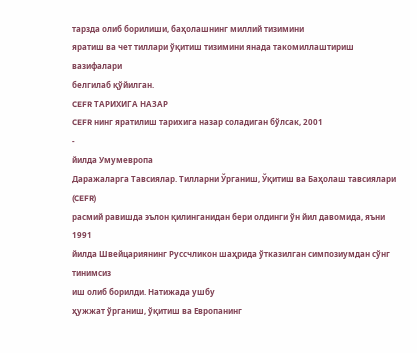тарзда олиб борилиши, баҳолашнинг миллий тизимини
яратиш ва чет тиллари ўқитиш тизимини янада такомиллаштириш вазифалари
белгилаб қўйилган.
CEFR ТАРИХИГА НАЗАР
CEFR нинг яратилиш тарихига назар соладиган бўлсак, 2001
-
йилда Умумевропа
Даражаларга Тавсиялар. Тилларни Ўрганиш, Ўқитиш ва Баҳолаш тавсиялари (CEFR)
расмий равишда эълон қилинганидан бери олдинги ўн йил давомида, яъни 1991
йилда Швейцариянинг Руссчликон шаҳрида ўтказилган симпозиумдан сўнг тинимсиз
иш олиб борилди. Натижада ушбу
ҳужжат ўрганиш, ўқитиш ва Европанинг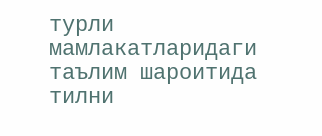турли
мамлакатларидаги таълим шароитида тилни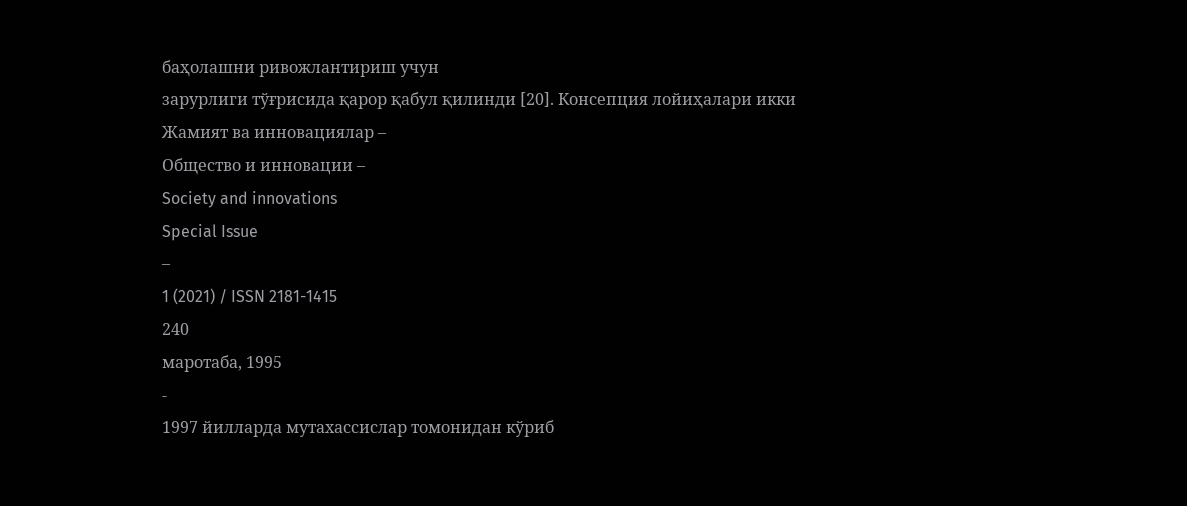баҳолашни ривожлантириш учун
зарурлиги тўғрисида қарор қабул қилинди [20]. Консепция лойиҳалари икки
Жамият ва инновациялар –
Общество и инновации –
Society and innovations
Special Issue
–
1 (2021) / ISSN 2181-1415
240
маротаба, 1995
-
1997 йилларда мутахассислар томонидан кўриб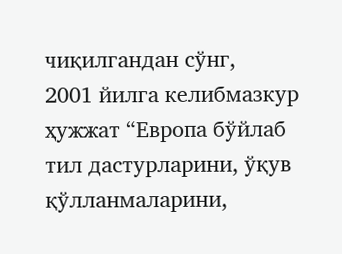чиқилгандан сўнг,
2001 йилга келибмазкур ҳужжат “Европа бўйлаб тил дастурларини, ўқув
қўлланмаларини,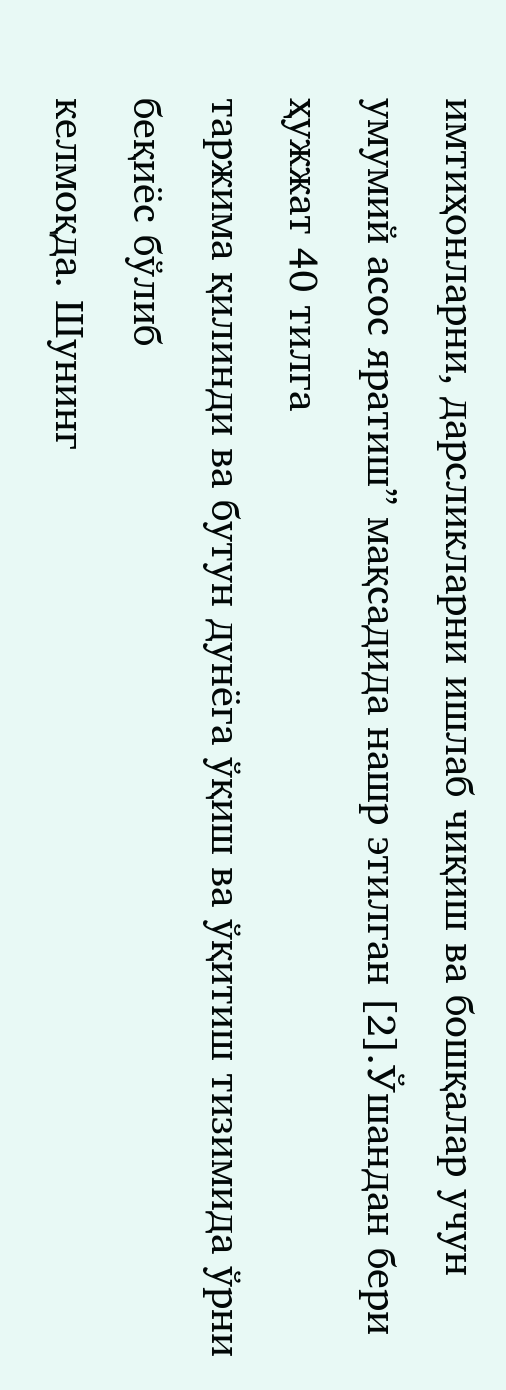имтиҳонларни, дарсликларни ишлаб чиқиш ва бошқалар учун
умумий асос яратиш” мақсадида нашр этилган [2].Ўшандан бери ҳужжат 40 тилга
таржима қилинди ва бутун дунёга ўқиш ва ўқитиш тизимида ўрни беқиёс бўлиб
келмоқда. Шунинг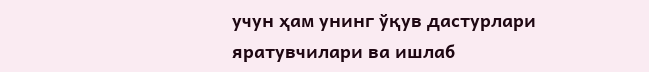учун ҳам унинг ўқув дастурлари яратувчилари ва ишлаб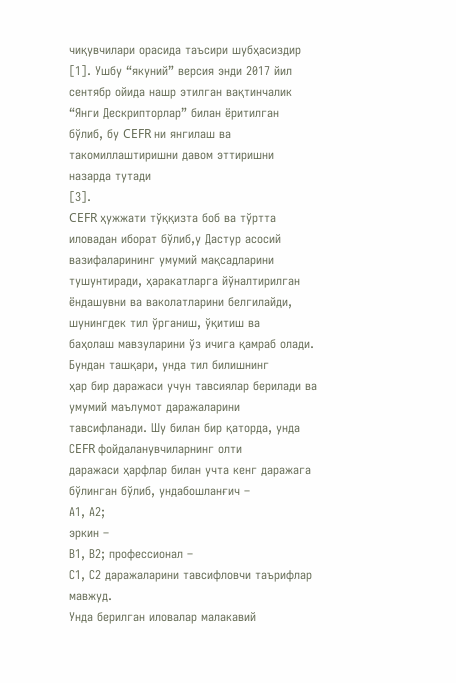чиқувчилари орасида таъсири шубҳасиздир [1]. Ушбу “якуний” версия энди 2017 йил
сентябр ойида нашр этилган вақтинчалик “Янги Дескрипторлар” билан ёритилган
бўлиб, бу CEFR ни янгилаш ва такомиллаштиришни давом эттиришни назарда тутади
[3].
CEFR ҳужжати тўққизта боб ва тўртта иловадан иборат бўлиб,у Дастур асосий
вазифаларининг умумий мақсадларини тушунтиради, ҳаракатларга йўналтирилган
ёндашувни ва ваколатларини белгилайди, шунингдек тил ўрганиш, ўқитиш ва
баҳолаш мавзуларини ўз ичига қамраб олади. Бундан ташқари, унда тил билишнинг
ҳар бир даражаси учун тавсиялар берилади ва умумий маълумот даражаларини
тавсифланади. Шу билан бир қаторда, унда СEFR фойдаланувчиларнинг олти
даражаси ҳарфлар билан учта кенг даражага бўлинган бўлиб, ундабошланғич –
А1, А2;
эркин –
В1, В2; профессионал –
С1, С2 даражаларини тавсифловчи таърифлар мавжуд.
Унда берилган иловалар малакавий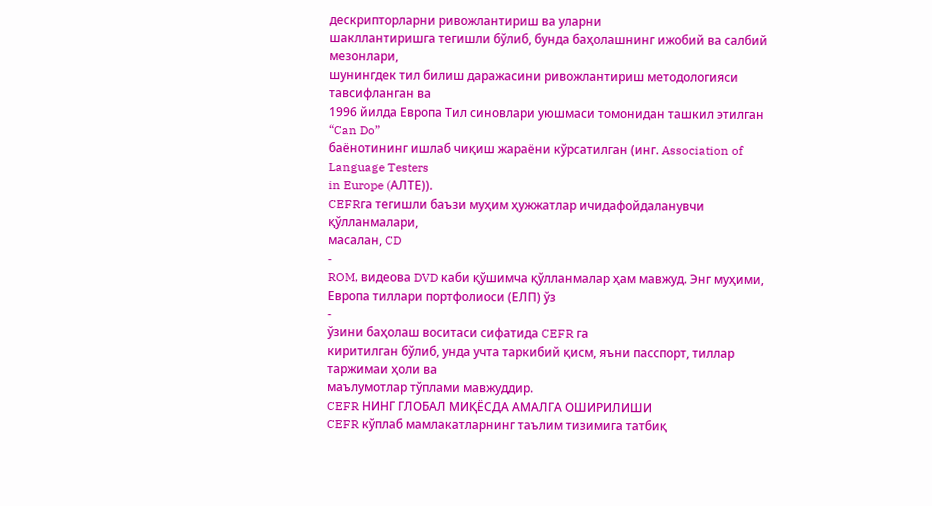дескрипторларни ривожлантириш ва уларни
шакллантиришга тегишли бўлиб, бунда баҳолашнинг ижобий ва салбий мезонлари,
шунингдек тил билиш даражасини ривожлантириш методологияси тавсифланган ва
1996 йилда Европа Тил синовлари уюшмаси томонидан ташкил этилган “Can Do”
баёнотининг ишлаб чиқиш жараёни кўрсатилган (инг. Association of Language Testers
in Europe (AЛТЕ)).
CEFRга тегишли баъзи муҳим ҳужжатлар ичидафойдаланувчи қўлланмалари,
масалан, CD
-
ROM, видеова DVD каби қўшимча қўлланмалар ҳам мавжуд. Энг муҳими,
Европа тиллари портфолиоси (ЕЛП) ўз
-
ўзини баҳолаш воситаси сифатида CEFR га
киритилган бўлиб, унда учта таркибий қисм, яъни пасспорт, тиллар таржимаи ҳоли ва
маълумотлар тўплами мавжуддир.
CEFR НИНГ ГЛОБАЛ МИҚЁСДА АМАЛГА ОШИРИЛИШИ
CEFR кўплаб мамлакатларнинг таълим тизимига татбиқ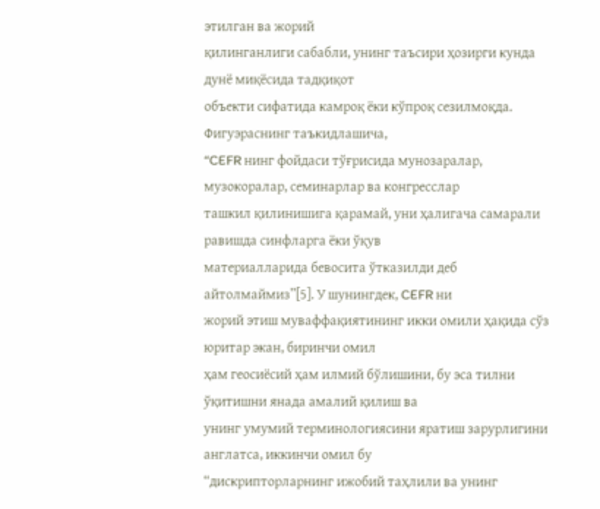этилган ва жорий
қилинганлиги сабабли, унинг таъсири ҳозирги кунда дунё миқёсида тадқиқот
объекти сифатида камроқ ёки кўпроқ сезилмоқда. Фигуэраснинг таъкидлашича,
“CEFR нинг фойдаси тўғрисида мунозаралар, музокоралар, семинарлар ва конгресслар
ташкил қилинишига қарамай, уни ҳалигача самарали равишда синфларга ёки ўқув
материалларида бевосита ўтказилди деб айтолмаймиз”[5]. У шунингдек, CEFR ни
жорий этиш муваффақиятининг икки омили ҳақида сўз юритар экан, биринчи омил
ҳам геосиёсий ҳам илмий бўлишини, бу эса тилни ўқитишни янада амалий қилиш ва
унинг умумий терминологиясини яратиш зарурлигини англатса, иккинчи омил бу
“дискрипторларнинг ижобий таҳлили ва унинг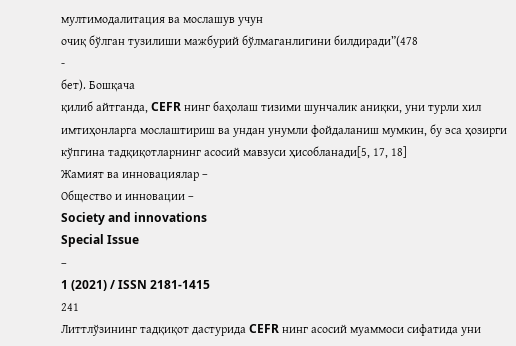мултимодалитация ва мослашув учун
очиқ бўлган тузилиши мажбурий бўлмаганлигини билдиради”(478
-
бет). Бошқача
қилиб айтганда, CEFR нинг баҳолаш тизими шунчалик аниқки, уни турли хил
имтиҳонларга мослаштириш ва ундан унумли фойдаланиш мумкин, бу эса ҳозирги
кўпгина тадқиқотларнинг асосий мавзуси ҳисобланади[5, 17, 18]
Жамият ва инновациялар –
Общество и инновации –
Society and innovations
Special Issue
–
1 (2021) / ISSN 2181-1415
241
Литтлўзининг тадқиқот дастурида CEFR нинг асосий муаммоси сифатида уни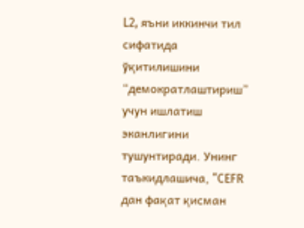L2, яъни иккинчи тил сифатида ўқитилишини “демократлаштириш” учун ишлатиш
эканлигини тушунтиради. Унинг таъкидлашича, “CEFR дан фақат қисман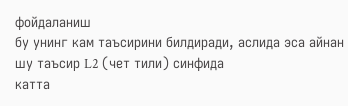фойдаланиш
бу унинг кам таъсирини билдиради, аслида эса айнан шу таъсир L2 (чет тили) синфида
катта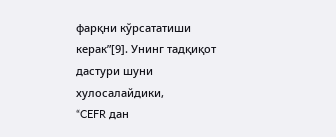фарқни кўрсататиши керак”[9]. Унинг тадқиқот дастури шуни хулосалайдики,
“CEFR дан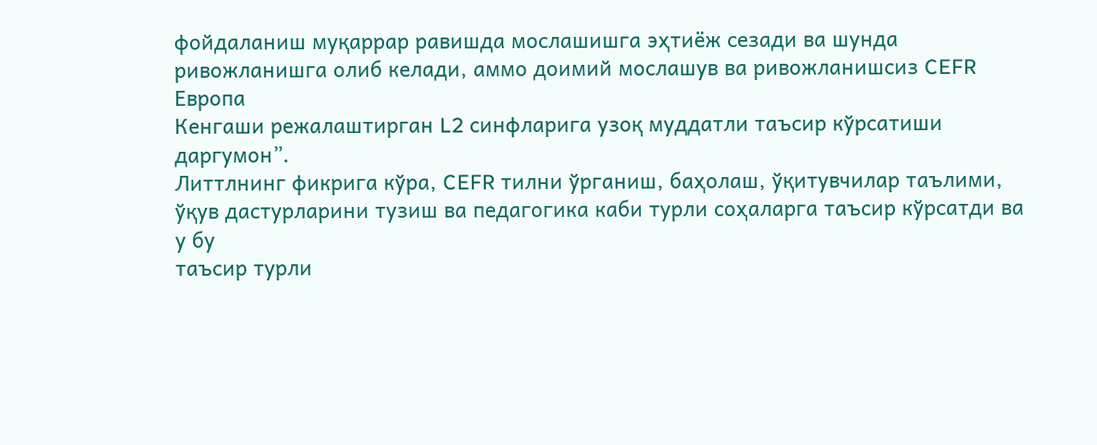фойдаланиш муқаррар равишда мослашишга эҳтиёж сезади ва шунда
ривожланишга олиб келади, аммо доимий мослашув ва ривожланишсиз CEFR Европа
Кенгаши режалаштирган L2 синфларига узоқ муддатли таъсир кўрсатиши даргумон”.
Литтлнинг фикрига кўра, CEFR тилни ўрганиш, баҳолаш, ўқитувчилар таълими,
ўқув дастурларини тузиш ва педагогика каби турли соҳаларга таъсир кўрсатди ва у бу
таъсир турли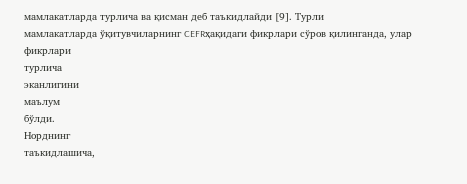мамлакатларда турлича ва қисман деб таъкидлайди [9]. Турли
мамлакатларда ўқитувчиларнинг CEFRҳақидаги фикрлари сўров қилинганда, улар
фикрлари
турлича
эканлигини
маълум
бўлди.
Норднинг
таъкидлашича,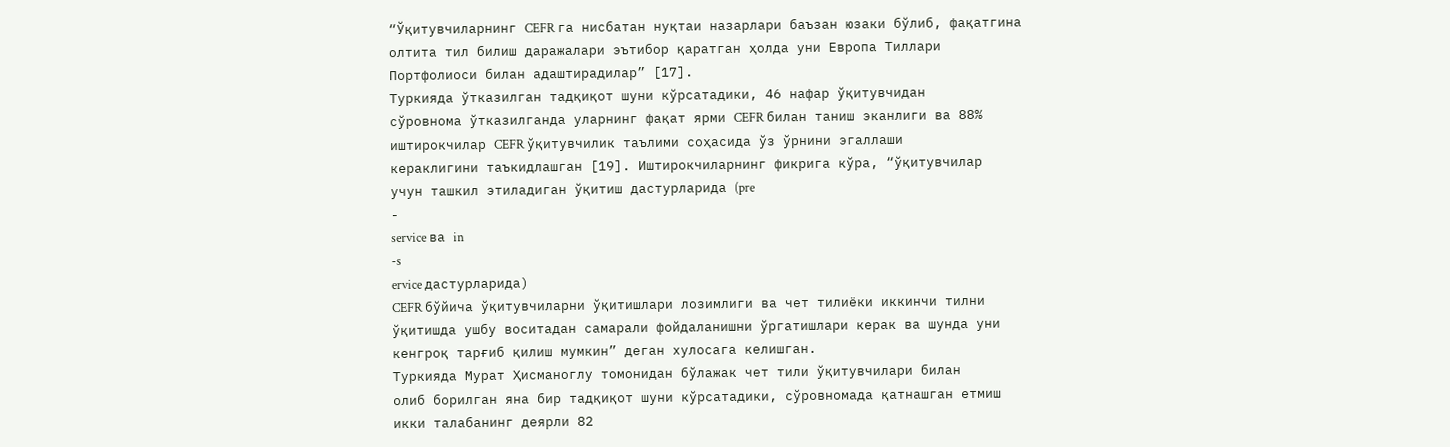“Ўқитувчиларнинг CEFR га нисбатан нуқтаи назарлари баъзан юзаки бўлиб, фақатгина
олтита тил билиш даражалари эътибор қаратган ҳолда уни Европа Тиллари
Портфолиоси билан адаштирадилар” [17].
Туркияда ўтказилган тадқиқот шуни кўрсатадики, 46 нафар ўқитувчидан
сўровнома ўтказилганда уларнинг фақат ярми CEFR билан таниш эканлиги ва 88%
иштирокчилар CEFR ўқитувчилик таълими соҳасида ўз ўрнини эгаллаши
кераклигини таъкидлашган [19]. Иштирокчиларнинг фикрига кўра, “ўқитувчилар
учун ташкил этиладиган ўқитиш дастурларида (pre
-
service ва in
-s
ervice дастурларида)
CEFR бўйича ўқитувчиларни ўқитишлари лозимлиги ва чет тилиёки иккинчи тилни
ўқитишда ушбу воситадан самарали фойдаланишни ўргатишлари керак ва шунда уни
кенгроқ тарғиб қилиш мумкин” деган хулосага келишган.
Туркияда Мурат Ҳисманоглу томонидан бўлажак чет тили ўқитувчилари билан
олиб борилган яна бир тадқиқот шуни кўрсатадики, сўровномада қатнашган етмиш
икки талабанинг деярли 82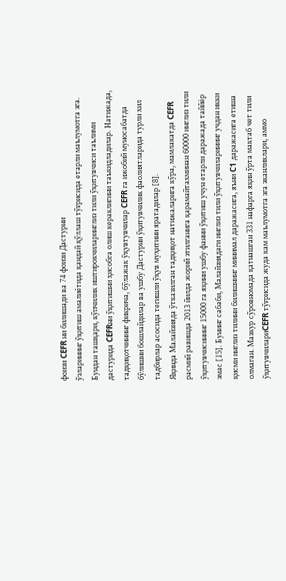фоизи CEFR ни билишади ва 74 фоизи Дастурни
ўзларининг ўқитиш амалиётида қандай қўллаш тўғрисида етарли маълумотга эга.
Бундан ташқари, кўпчилик иштирокчиларинглиз тили ўқитувчиси таълими
дастурида CEFRни ўқитишни ҳисобга олиш кераклигини таъкидладилар. Натижада,
тадқиқотчининг фикрича, бўлажак ўқувтувчилар CEFR га ижобий муносабатда
бўлишни бошлайдилар ва ушбу Дастурни ўқитувчилик фаолиятларида турли хил
тадбирлар асосида тегишли ўқув муҳитини яратадилар [8].
Яқинда Малайзияда ўтказилган тадқиқот натижаларига кўра, мамлакатда CEFR
расмий равишда 2013 йилда жорий этилганига қарамайтахминан 60000 инглиз тили
ўқитувчисининг 15000 га яқини ушбу фанни ўқитиш учун етарли даражада таййёр
эмас [15]. Бунинг сабаби, Малайзиядаги инглиз тили ўқитувчиларининг учдан икки
қисми инглиз тилини билишнинг минимал даражасига, яъни C1 даражасига етиша
олмаган. Мазкур сўровномада қатнашган 331 нафарга яқин ўрта мактаб чет тили
ўқитувчилариCEFR тўғрисида жуда кам маълумотга эга эканликлари, аммо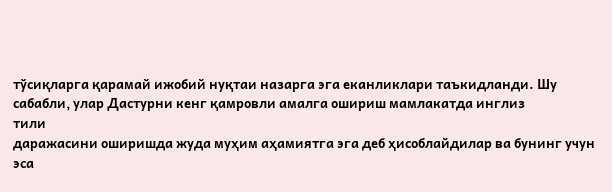тўсиқларга қарамай ижобий нуқтаи назарга эга еканликлари таъкидланди. Шу
сабабли, улар Дастурни кенг қамровли амалга ошириш мамлакатда инглиз
тили
даражасини оширишда жуда муҳим аҳамиятга эга деб ҳисоблайдилар ва бунинг учун
эса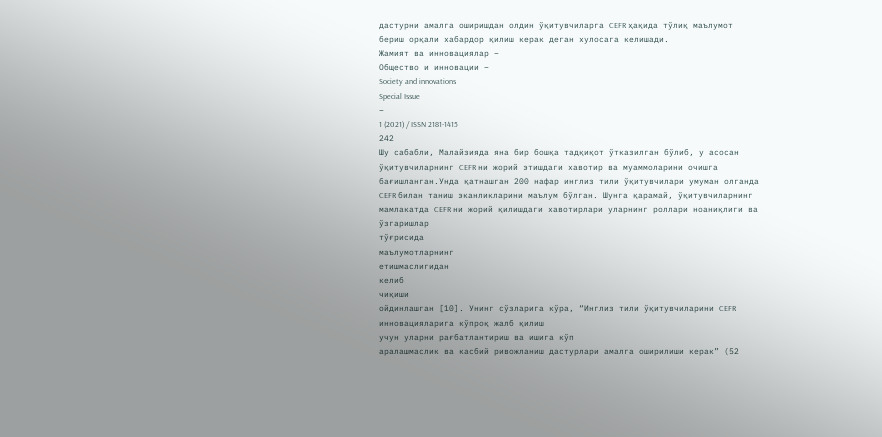дастурни амалга оширишдан олдин ўқитувчиларга CEFR ҳақида тўлиқ маълумот
бериш орқали хабардор қилиш керак деган хулосага келишади.
Жамият ва инновациялар –
Общество и инновации –
Society and innovations
Special Issue
–
1 (2021) / ISSN 2181-1415
242
Шу сабабли, Малайзияда яна бир бошқа тадқиқот ўтказилган бўлиб, у асосан
ўқитувчиларнинг CEFR ни жорий этишдаги хавотир ва муаммоларини очишга
бағишланган.Унда қатнашган 200 нафар инглиз тили ўқитувчилари умуман олганда
CEFR билан таниш эканликларини маълум бўлган. Шунга қарамай, ўқитувчиларнинг
мамлакатда CEFR ни жорий қилишдаги хавотирлари уларнинг роллари ноаниқлиги ва
ўзгаришлар
тўғрисида
маълумотларнинг
етишмаслигидан
келиб
чиқиши
ойдинлашган [10]. Унинг сўзларига кўра, “Инглиз тили ўқитувчиларини CEFR
инновацияларига кўпроқ жалб қилиш
учун уларни рағбатлантириш ва ишига кўп
аралашмаслик ва касбий ривожланиш дастурлари амалга оширилиши керак” (52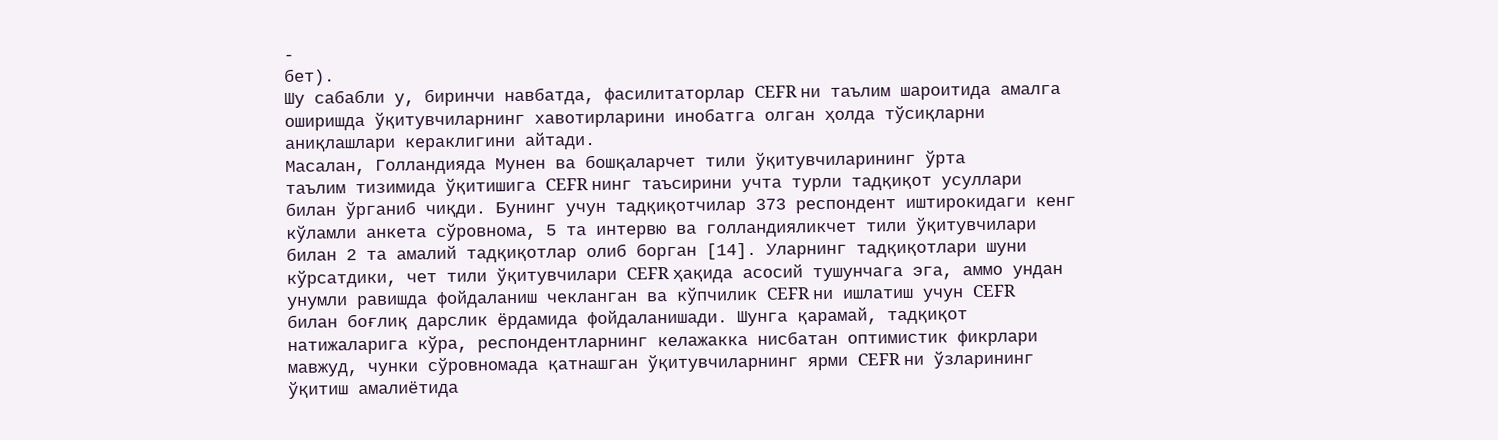-
бет).
Шу сабабли у, биринчи навбатда, фасилитаторлар CEFR ни таълим шароитида амалга
оширишда ўқитувчиларнинг хавотирларини инобатга олган ҳолда тўсиқларни
аниқлашлари кераклигини айтади.
Масалан, Голландияда Мунен ва бошқаларчет тили ўқитувчиларининг ўрта
таълим тизимида ўқитишига CEFR нинг таъсирини учта турли тадқиқот усуллари
билан ўрганиб чиқди. Бунинг учун тадқиқотчилар 373 респондент иштирокидаги кенг
кўламли анкета сўровнома, 5 та интервю ва голландияликчет тили ўқитувчилари
билан 2 та амалий тадқиқотлар олиб борган [14]. Уларнинг тадқиқотлари шуни
кўрсатдики, чет тили ўқитувчилари CEFR ҳақида асосий тушунчага эга, аммо ундан
унумли равишда фойдаланиш чекланган ва кўпчилик CEFR ни ишлатиш учун CEFR
билан боғлиқ дарслик ёрдамида фойдаланишади. Шунга қарамай, тадқиқот
натижаларига кўра, респондентларнинг келажакка нисбатан оптимистик фикрлари
мавжуд, чунки сўровномада қатнашган ўқитувчиларнинг ярми CEFR ни ўзларининг
ўқитиш амалиётида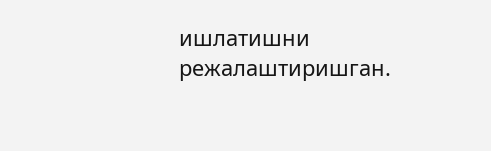ишлатишни режалаштиришган.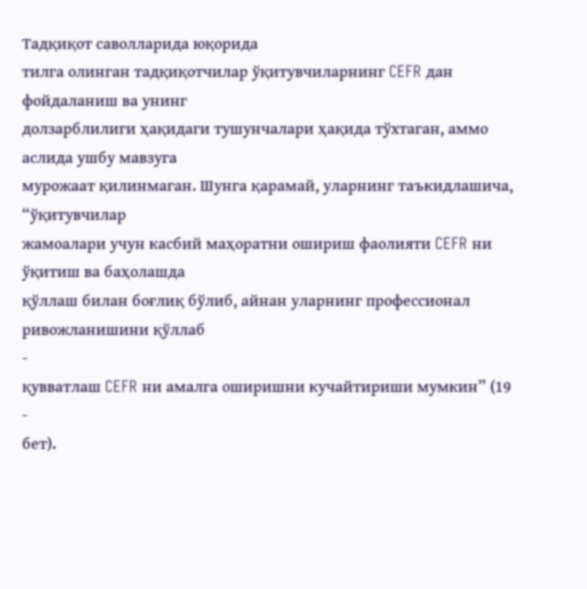Тадқиқот саволларида юқорида
тилга олинган тадқиқотчилар ўқитувчиларнинг CEFR дан фойдаланиш ва унинг
долзарблилиги ҳақидаги тушунчалари ҳақида тўхтаган, аммо аслида ушбу мавзуга
мурожаат қилинмаган. Шунга қарамай, уларнинг таъкидлашича, “ўқитувчилар
жамоалари учун касбий маҳоратни ошириш фаолияти CEFR ни ўқитиш ва баҳолашда
қўллаш билан боғлиқ бўлиб, айнан уларнинг профессионал ривожланишини қўллаб
-
қувватлаш CEFR ни амалга оширишни кучайтириши мумкин” (19
-
бет).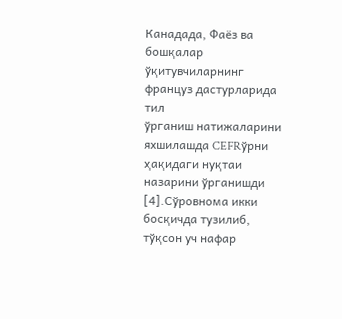Канадада, Фаёз ва бошқалар ўқитувчиларнинг француз дастурларида тил
ўрганиш натижаларини яхшилашда CEFRўрни ҳақидаги нуқтаи назарини ўрганишди
[4].Сўровнома икки босқичда тузилиб, тўқсон уч нафар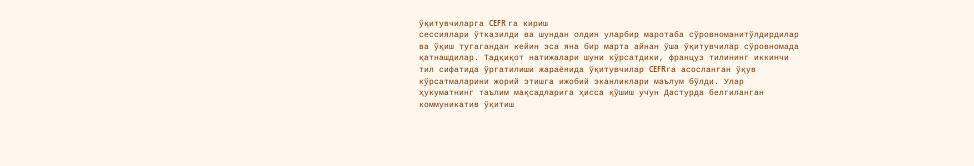ўқитувчиларга CEFR га кириш
сессиялари ўтказилди ва шундан олдин уларбир маротаба сўровноманитўлдирдилар
ва ўқиш тугагандан кейин эса яна бир марта айнан ўша ўқитувчилар сўровномада
қатнашдилар. Тадқиқот натижалари шуни кўрсатдики, француз тилининг иккинчи
тил сифатида ўргатилиши жараёнида ўқитувчилар CEFRга асосланган ўқув
кўрсатмаларини жорий этишга ижобий эканликлари маълум бўлди. Улар
ҳукуматнинг таълим мақсадларига ҳисса қўшиш учун Дастурда белгиланган
коммуникатив ўқитиш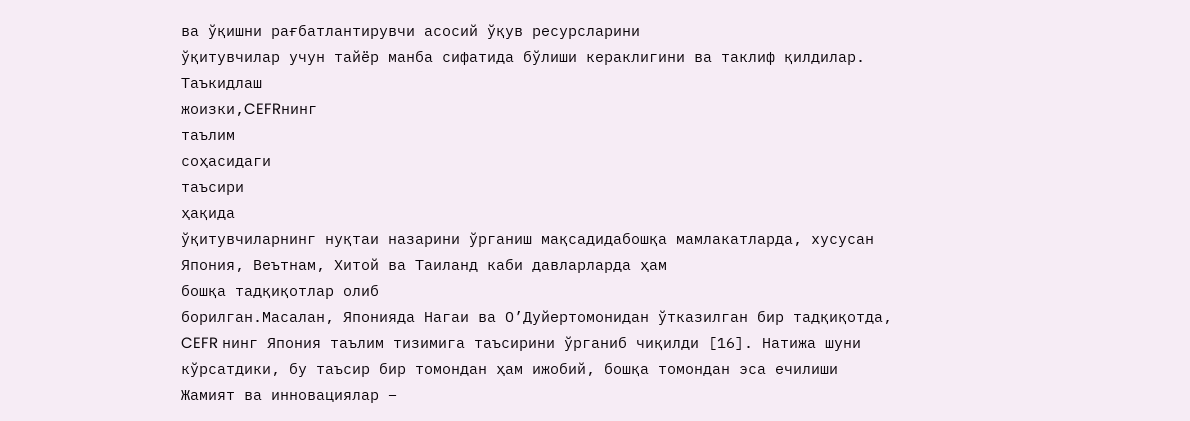ва ўқишни рағбатлантирувчи асосий ўқув ресурсларини
ўқитувчилар учун тайёр манба сифатида бўлиши кераклигини ва таклиф қилдилар.
Таъкидлаш
жоизки,CEFRнинг
таълим
соҳасидаги
таъсири
ҳақида
ўқитувчиларнинг нуқтаи назарини ўрганиш мақсадидабошқа мамлакатларда, хусусан
Япония, Веътнам, Хитой ва Таиланд каби давларларда ҳам
бошқа тадқиқотлар олиб
борилган.Масалан, Японияда Нагаи ва О’Дуйертомонидан ўтказилган бир тадқиқотда,
CEFR нинг Япония таълим тизимига таъсирини ўрганиб чиқилди [16]. Натижа шуни
кўрсатдики, бу таъсир бир томондан ҳам ижобий, бошқа томондан эса ечилиши
Жамият ва инновациялар –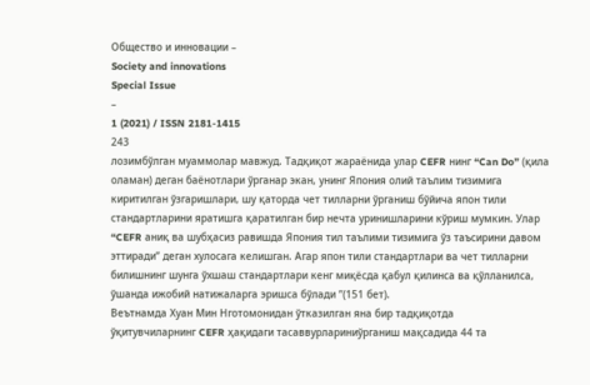Общество и инновации –
Society and innovations
Special Issue
–
1 (2021) / ISSN 2181-1415
243
лозимбўлган муаммолар мавжуд. Тадқиқот жараёнида улар CEFR нинг “Can Do” (қила
оламан) деган баёнотлари ўрганар экан, унинг Япония олий таълим тизимига
киритилган ўзгаришлари, шу қаторда чет тилларни ўрганиш бўйича япон тили
стандартларини яратишга қаратилган бир нечта уринишларини кўриш мумкин. Улар
“CEFR аниқ ва шубҳасиз равишда Япония тил таълими тизимига ўз таъсирини давом
эттиради” деган хулосага келишган. Aгар япон тили стандартлари ва чет тилларни
билишнинг шунга ўхшаш стандартлари кенг миқёсда қабул қилинса ва қўлланилса,
ўшанда ижобий натижаларга эришса бўлади ”(151 бет).
Веътнамда Хуан Мин Нготомонидан ўтказилган яна бир тадқиқотда
ўқитувчиларнинг CEFR ҳақидаги тасаввурлариниўрганиш мақсадида 44 та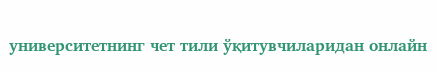университетнинг чет тили ўқитувчиларидан онлайн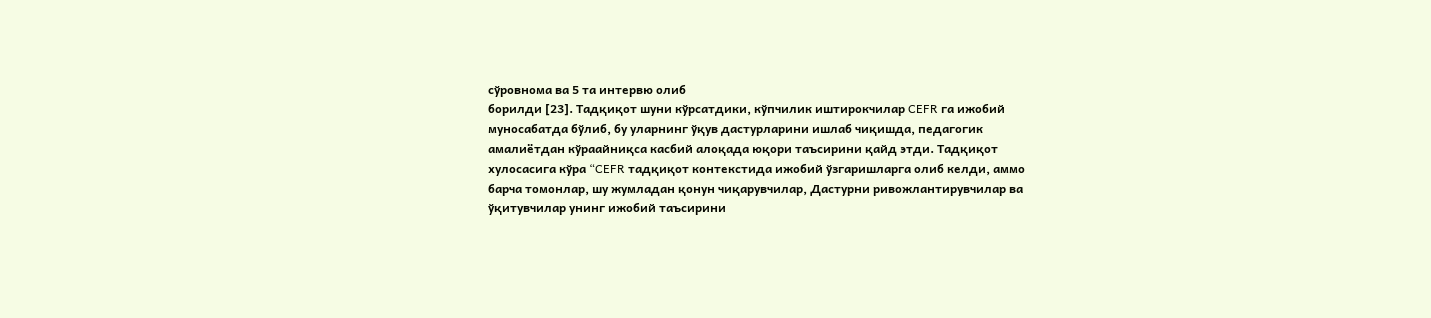сўровнома ва 5 та интервю олиб
борилди [23]. Тадқиқот шуни кўрсатдики, кўпчилик иштирокчилар CEFR га ижобий
муносабатда бўлиб, бу уларнинг ўқув дастурларини ишлаб чиқишда, педагогик
амалиётдан кўраайниқса касбий алоқада юқори таъсирини қайд этди. Тадқиқот
хулосасига кўра “CEFR тадқиқот контекстида ижобий ўзгаришларга олиб келди, аммо
барча томонлар, шу жумладан қонун чиқарувчилар, Дастурни ривожлантирувчилар ва
ўқитувчилар унинг ижобий таъсирини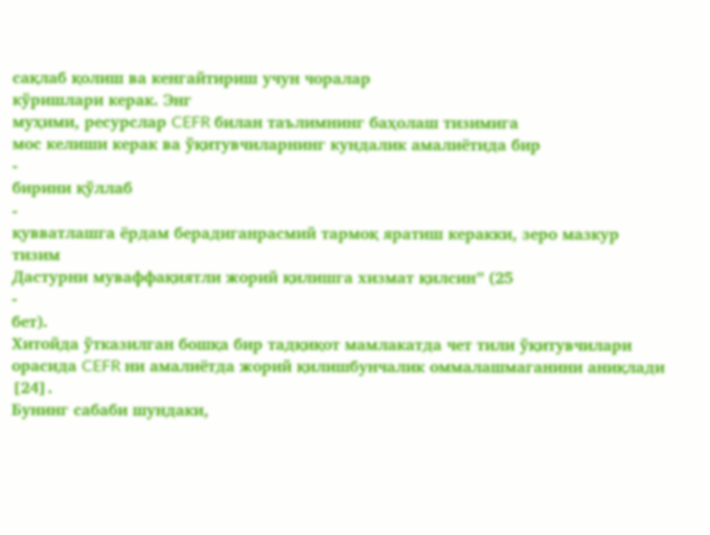сақлаб қолиш ва кенгайтириш учун чоралар
кўришлари керак. Энг
муҳими, ресурслар CEFR билан таълимнинг баҳолаш тизимига
мос келиши керак ва ўқитувчиларнинг кундалик амалиётида бир
-
бирини қўллаб
-
қувватлашга ёрдам берадиганрасмий тармоқ яратиш керакки, зеро мазкур тизим
Дастурни муваффақиятли жорий қилишга хизмат қилсин” (25
-
бет).
Хитойда ўтказилган бошқа бир тадқиқот мамлакатда чет тили ўқитувчилари
орасида CEFR ни амалиётда жорий қилишбунчалик оммалашмаганини аниқлади [24].
Бунинг сабаби шундаки,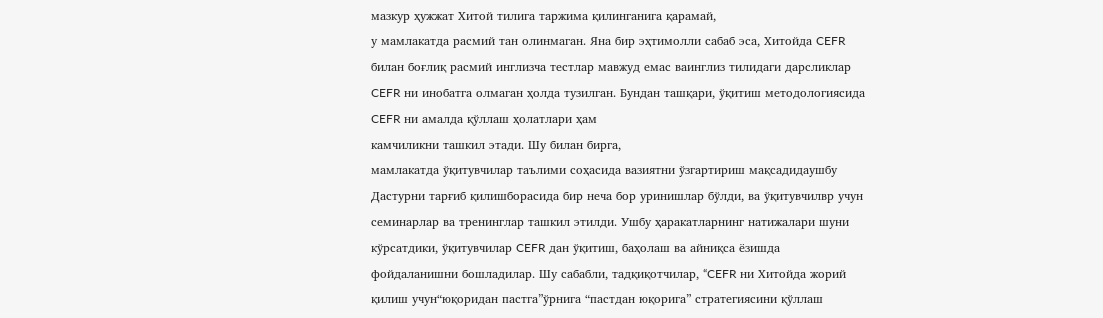мазкур ҳужжат Хитой тилига таржима қилинганига қарамай,
у мамлакатда расмий тан олинмаган. Яна бир эҳтимолли сабаб эса, Хитойда CEFR
билан боғлиқ расмий инглизча тестлар мавжуд емас ваинглиз тилидаги дарсликлар
CEFR ни инобатга олмаган ҳолда тузилган. Бундан ташқари, ўқитиш методологиясида
CEFR ни амалда қўллаш ҳолатлари ҳам
камчиликни ташкил этади. Шу билан бирга,
мамлакатда ўқитувчилар таълими соҳасида вазиятни ўзгартириш мақсадидаушбу
Дастурни тарғиб қилишборасида бир неча бор уринишлар бўлди, ва ўқитувчилвр учун
семинарлар ва тренинглар ташкил этилди. Ушбу ҳаракатларнинг натижалари шуни
кўрсатдики, ўқитувчилар CEFR дан ўқитиш, баҳолаш ва айниқса ёзишда
фойдаланишни бошладилар. Шу сабабли, тадқиқотчилар, “CEFR ни Хитойда жорий
қилиш учун“юқоридан пастга”ўрнига “пастдан юқорига” стратегиясини қўллаш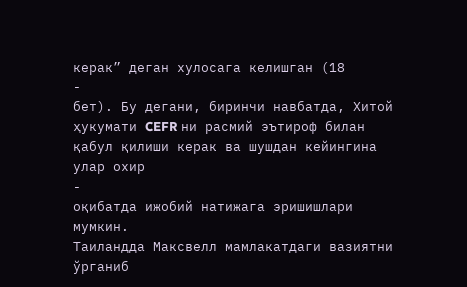керак” деган хулосага келишган (18
-
бет). Бу дегани, биринчи навбатда, Хитой
ҳукумати CEFR ни расмий эътироф билан қабул қилиши керак ва шушдан кейингина
улар охир
-
оқибатда ижобий натижага эришишлари мумкин.
Таиландда Максвелл мамлакатдаги вазиятни ўрганиб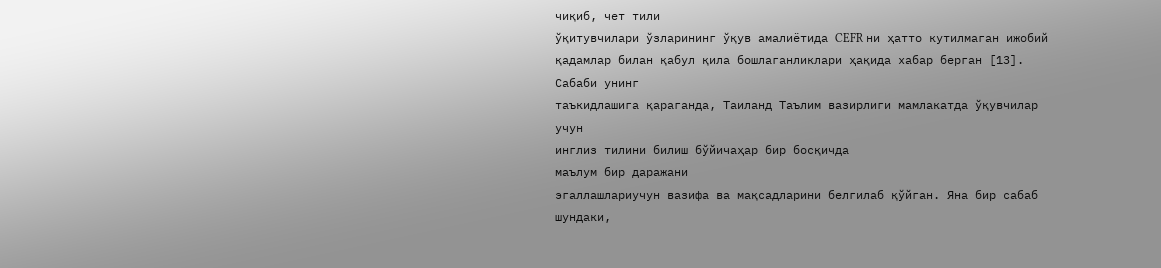чиқиб, чет тили
ўқитувчилари ўзларининг ўқув амалиётида CEFR ни ҳатто кутилмаган ижобий
қадамлар билан қабул қила бошлаганликлари ҳақида хабар берган [13]. Сабаби унинг
таъкидлашига қараганда, Таиланд Таълим вазирлиги мамлакатда ўқувчилар учун
инглиз тилини билиш бўйичаҳар бир босқичда
маълум бир даражани
эгаллашлариучун вазифа ва мақсадларини белгилаб қўйган. Яна бир сабаб шундаки,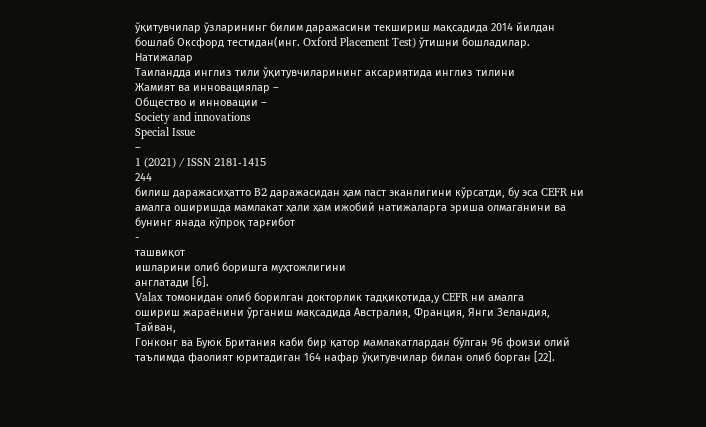ўқитувчилар ўзларининг билим даражасини текшириш мақсадида 2014 йилдан
бошлаб Оксфорд тестидан(инг. Oxford Placement Test) ўтишни бошладилар.
Натижалар
Таиландда инглиз тили ўқитувчиларининг аксариятида инглиз тилини
Жамият ва инновациялар –
Общество и инновации –
Society and innovations
Special Issue
–
1 (2021) / ISSN 2181-1415
244
билиш даражасиҳатто B2 даражасидан ҳам паст эканлигини кўрсатди, бу эса CEFR ни
амалга оширишда мамлакат ҳали ҳам ижобий натижаларга эриша олмаганини ва
бунинг янада кўпроқ тарғибот
-
ташвиқот
ишларини олиб боришга муҳтожлигини
англатади [6].
Valax томонидан олиб борилган докторлик тадқиқотида,у CEFR ни амалга
ошириш жараёнини ўрганиш мақсадида Aвстралия, Франция, Янги Зеландия, Тайван,
Гонконг ва Буюк Британия каби бир қатор мамлакатлардан бўлган 96 фоизи олий
таълимда фаолият юритадиган 164 нафар ўқитувчилар билан олиб борган [22].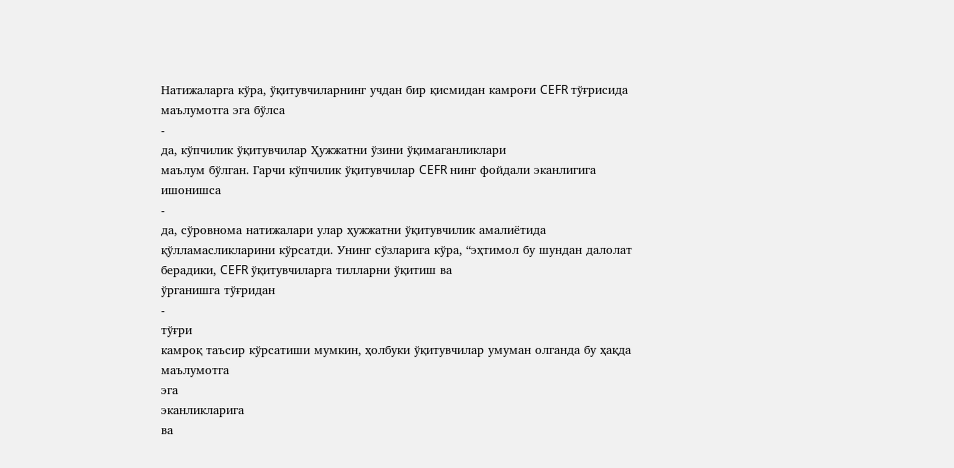Натижаларга кўра, ўқитувчиларнинг учдан бир қисмидан камроғи CEFR тўғрисида
маълумотга эга бўлса
-
да, кўпчилик ўқитувчилар Ҳужжатни ўзини ўқимаганликлари
маълум бўлган. Гарчи кўпчилик ўқитувчилар CEFR нинг фойдали эканлигига
ишонишса
-
да, сўровнома натижалари улар ҳужжатни ўқитувчилик амалиётида
қўлламасликларини кўрсатди. Унинг сўзларига кўра, “эҳтимол бу шундан далолат
берадики, CEFR ўқитувчиларга тилларни ўқитиш ва
ўрганишга тўғридан
-
тўғри
камроқ таъсир кўрсатиши мумкин, ҳолбуки ўқитувчилар умуман олганда бу ҳақда
маълумотга
эга
эканликларига
ва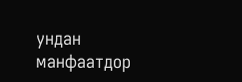ундан
манфаатдор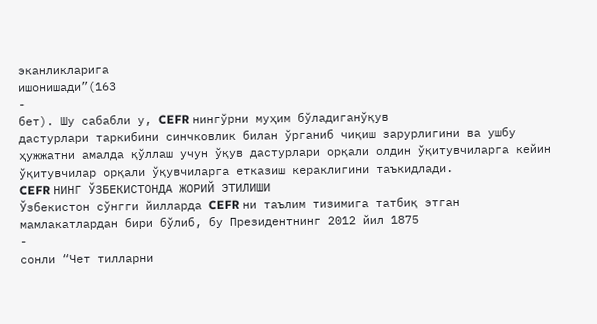эканликларига
ишонишади”(163
-
бет). Шу сабабли у, CEFR нингўрни муҳим бўладиганўқув
дастурлари таркибини синчковлик билан ўрганиб чиқиш зарурлигини ва ушбу
ҳужжатни амалда қўллаш учун ўқув дастурлари орқали олдин ўқитувчиларга кейин
ўқитувчилар орқали ўқувчиларга етказиш кераклигини таъкидлади.
CEFR НИНГ ЎЗБЕКИСТОНДА ЖОРИЙ ЭТИЛИШИ
Ўзбекистон сўнгги йилларда CEFR ни таълим тизимига татбиқ этган
мамлакатлардан бири бўлиб, бу Президентнинг 2012 йил 1875
-
сонли “Чет тилларни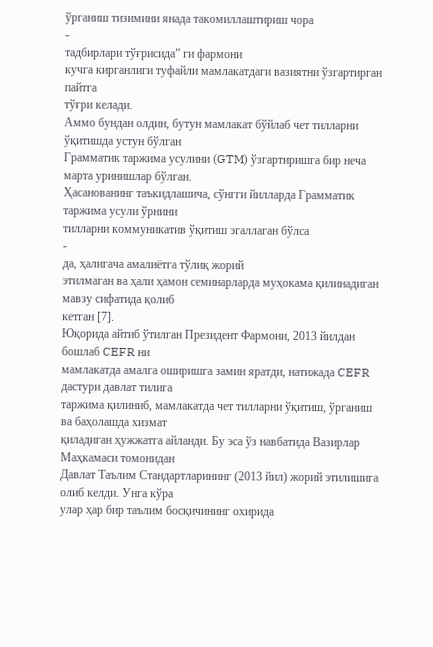ўрганиш тизимини янада такомиллаштириш чора
-
тадбирлари тўғрисида” ги фармони
кучга кирганлиги туфайли мамлакатдаги вазиятни ўзгартирган пайтга
тўғри келади.
Aммо бундан олдин, бутун мамлакат бўйлаб чет тилларни ўқитишда устун бўлган
Грамматик таржима усулини (GTM) ўзгартиришга бир неча марта уринишлар бўлган.
Ҳасанованинг таъкидлашича, сўнгги йилларда Грамматик таржима усули ўрнини
тилларни коммуникатив ўқитиш эгаллаган бўлса
-
да, ҳалигача амалиётга тўлиқ жорий
этилмаган ва ҳали ҳамон семинарларда муҳокама қилинадиган мавзу сифатида қолиб
кетган [7].
Юқорида айтиб ўтилган Президент Фармони, 2013 йилдан бошлаб CEFR ни
мамлакатда амалга оширишга замин яратди, натижада CEFR дастури давлат тилига
таржима қилиниб, мамлакатда чет тилларни ўқитиш, ўрганиш ва баҳолашда хизмат
қиладиган ҳужжатга айланди. Бу эса ўз навбатида Вазирлар Маҳкамаси томонидан
Давлат Таълим Стандартларининг (2013 йил) жорий этилишига олиб келди. Унга кўра
улар ҳар бир таълим босқичининг охирида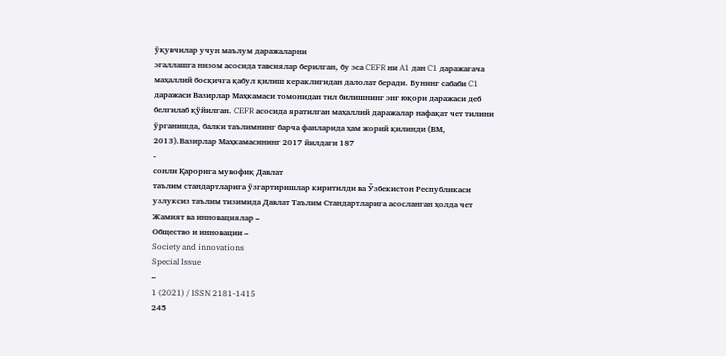ўқувчилар учун маълум даражаларни
эгаллашга низом асосида тавсиялар берилган, бу эса CEFR ни A1 дан C1 даражагача
маҳаллий босқичга қабул қилиш кераклигидан далолат беради. Бунинг сабаби C1
даражаси Вазирлар Маҳкамаси томонидан тил билишнинг энг юқори даражаси деб
белгилаб қўйилган. CEFR асосида яратилган маҳаллий даражалар нафақат чет тилини
ўрганишда, балки таълимнинг барча фанларида ҳам жорий қилинди (ВМ,
2013).Вазирлар Маҳкамасининг 2017 йилдаги 187
-
сонли Қарорига мувофиқ Давлат
таълим стандартларига ўзгартиришлар киритилди ва Ўзбекистон Республикаси
узлуксиз таълим тизимида Давлат Таълим Стандартларига асосланган ҳолда чет
Жамият ва инновациялар –
Общество и инновации –
Society and innovations
Special Issue
–
1 (2021) / ISSN 2181-1415
245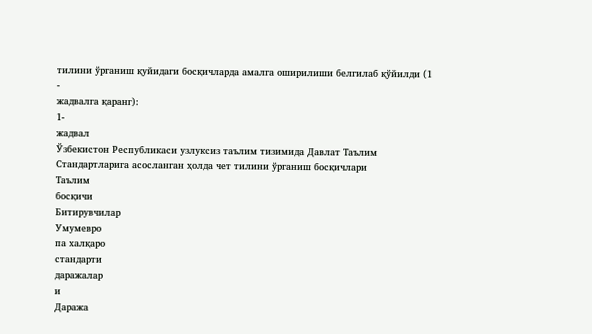тилини ўрганиш қуйидаги босқичларда амалга оширилиши белгилаб қўйилди (1
-
жадвалга қаранг):
1-
жадвал
Ўзбекистон Республикаси узлуксиз таълим тизимида Давлат Таълим
Стандартларига асосланган ҳолда чет тилини ўрганиш босқичлари
Таълим
босқичи
Битирувчилар
Умумевро
па халқаро
стандарти
даражалар
и
Даража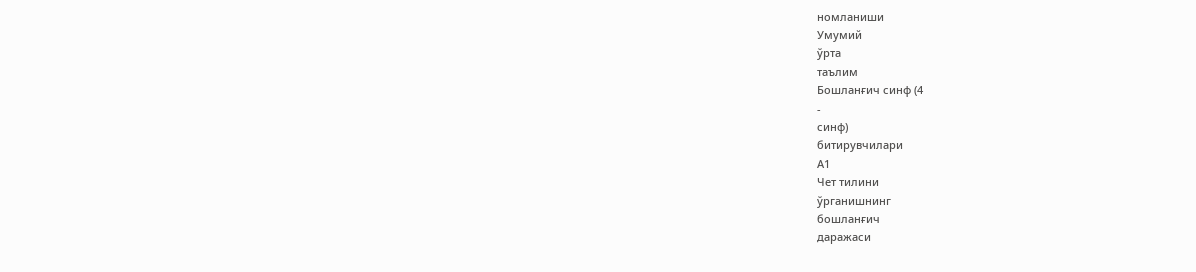номланиши
Умумий
ўрта
таълим
Бошланғич синф (4
-
синф)
битирувчилари
А1
Чет тилини
ўрганишнинг
бошланғич
даражаси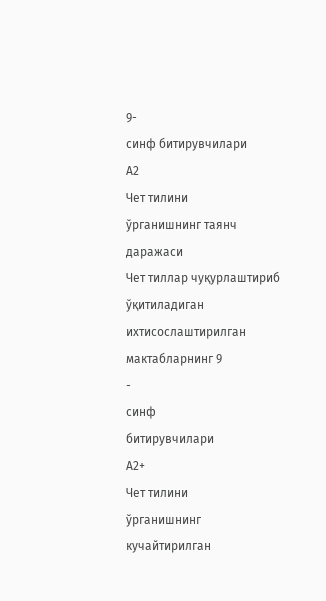9-
синф битирувчилари
A2
Чет тилини
ўрганишнинг таянч
даражаси
Чет тиллар чуқурлаштириб
ўқитиладиган
ихтисослаштирилган
мактабларнинг 9
-
синф
битирувчилари
A2+
Чет тилини
ўрганишнинг
кучайтирилган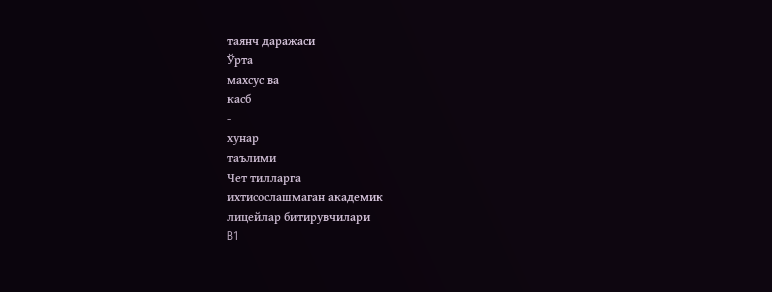таянч даражаси
Ўрта
махсус ва
касб
-
хунар
таълими
Чет тилларга
ихтисослашмаган академик
лицейлар битирувчилари
B1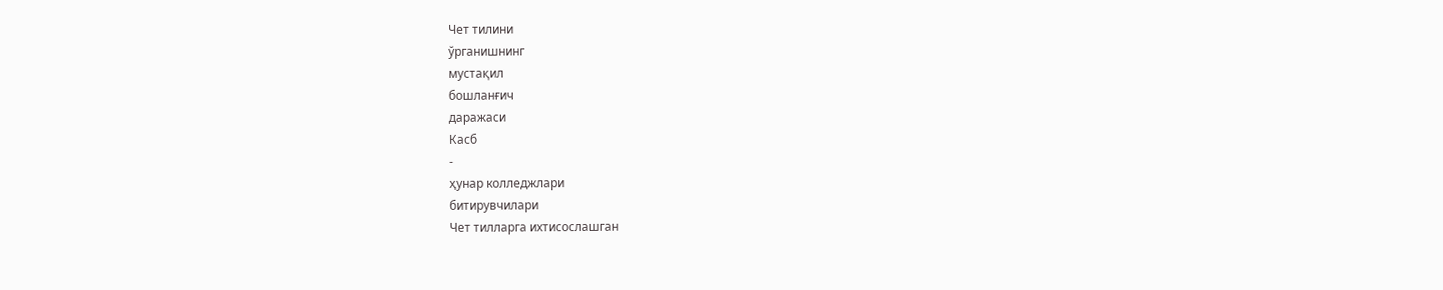Чет тилини
ўрганишнинг
мустақил
бошланғич
даражаси
Касб
-
ҳунар колледжлари
битирувчилари
Чет тилларга ихтисослашган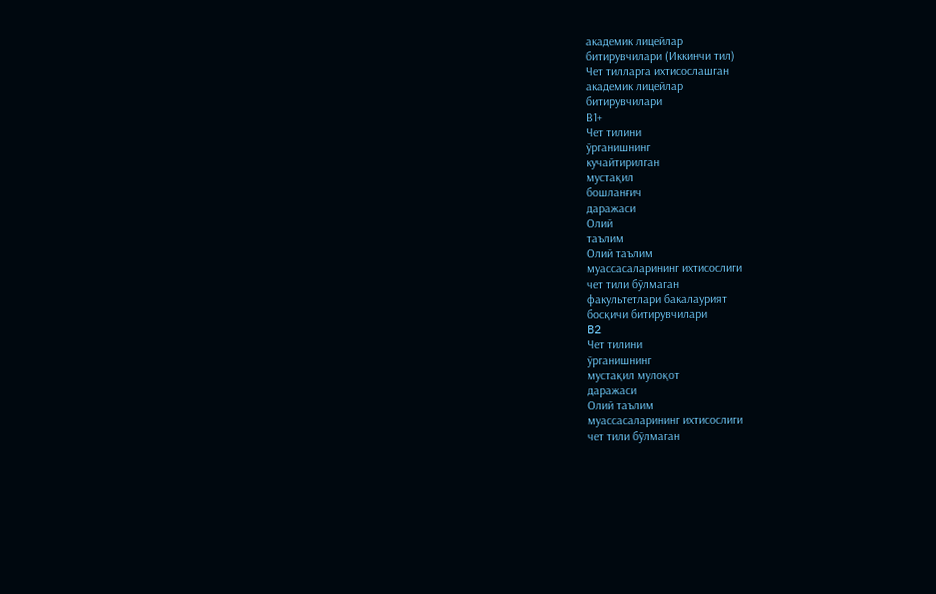академик лицейлар
битирувчилари (Иккинчи тил)
Чет тилларга ихтисослашган
академик лицейлар
битирувчилари
В1+
Чет тилини
ўрганишнинг
кучайтирилган
мустақил
бошланғич
даражаси
Олий
таълим
Олий таълим
муассасаларининг ихтисослиги
чет тили бўлмаган
факультетлари бакалаурият
босқичи битирувчилари
B2
Чет тилини
ўрганишнинг
мустақил мулоқот
даражаси
Олий таълим
муассасаларининг ихтисослиги
чет тили бўлмаган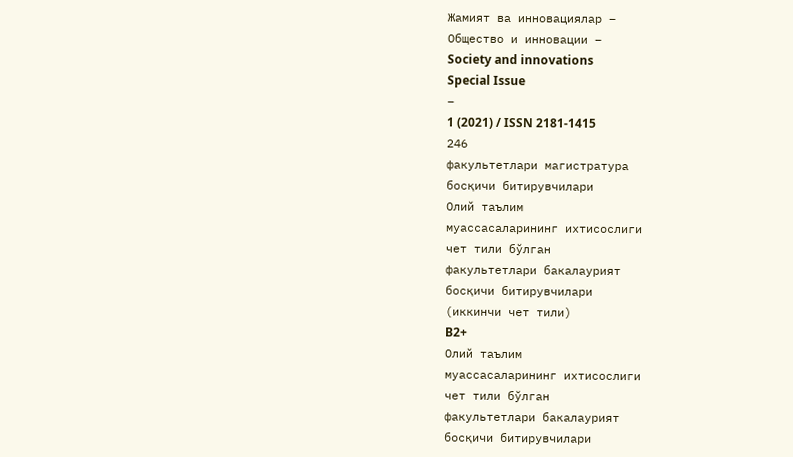Жамият ва инновациялар –
Общество и инновации –
Society and innovations
Special Issue
–
1 (2021) / ISSN 2181-1415
246
факультетлари магистратура
босқичи битирувчилари
Олий таълим
муассасаларининг ихтисослиги
чет тили бўлган
факультетлари бакалаурият
босқичи битирувчилари
(иккинчи чет тили)
B2+
Олий таълим
муассасаларининг ихтисослиги
чет тили бўлган
факультетлари бакалаурият
босқичи битирувчилари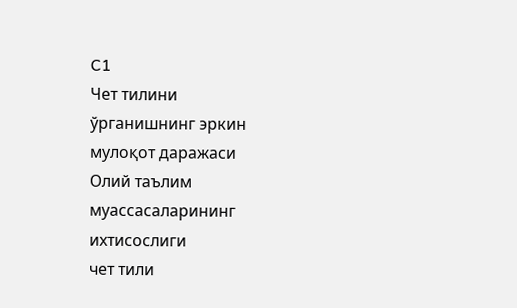C1
Чет тилини
ўрганишнинг эркин
мулоқот даражаси
Олий таълим
муассасаларининг ихтисослиги
чет тили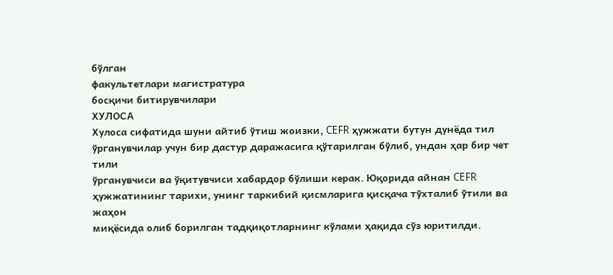бўлган
факультетлари магистратура
босқичи битирувчилари
ХУЛОСА
Хулоса сифатида шуни айтиб ўтиш жоизки, CEFR ҳужжати бутун дунёда тил
ўрганувчилар учун бир дастур даражасига қўтарилган бўлиб, ундан ҳар бир чет тили
ўрганувчиси ва ўқитувчиси хабардор бўлиши керак. Юқорида айнан CEFR
ҳужжатининг тарихи, унинг таркибий қисмларига қисқача тўхталиб ўтили ва жаҳон
миқёсида олиб борилган тадқиқотларнинг кўлами ҳақида сўз юритилди.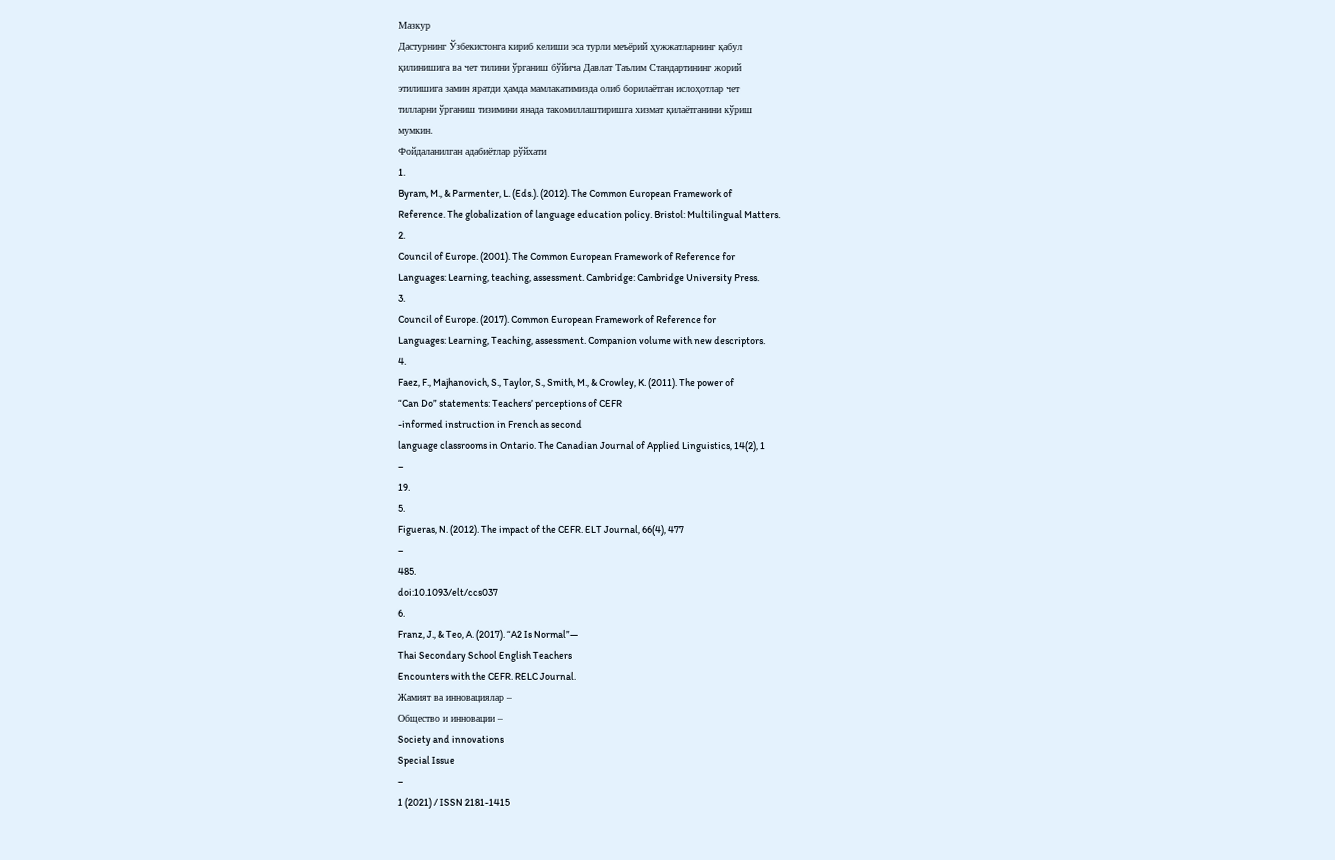Мазкур
Дастурнинг Ўзбекистонга кириб келиши эса турли меъёрий ҳужжатларнинг қабул
қилинишига ва чет тилини ўрганиш бўйича Давлат Таълим Стандартининг жорий
этилишига замин яратди ҳамда мамлакатимизда олиб борилаётган ислоҳотлар чет
тилларни ўрганиш тизимини янада такомиллаштиришга хизмат қилаётганини кўриш
мумкин.
Фойдаланилган адабиётлар рўйхати
1.
Byram, M., & Parmenter, L. (Eds.). (2012). The Common European Framework of
Reference. The globalization of language education policy. Bristol: Multilingual Matters.
2.
Council of Europe. (2001). The Common European Framework of Reference for
Languages: Learning, teaching, assessment. Cambridge: Cambridge University Press.
3.
Council of Europe. (2017). Common European Framework of Reference for
Languages: Learning, Teaching, assessment. Companion volume with new descriptors.
4.
Faez, F., Majhanovich, S., Taylor, S., Smith, M., & Crowley, K. (2011). The power of
“Can Do” statements: Teachers’ perceptions of CEFR
-informed instruction in French as second
language classrooms in Ontario. The Canadian Journal of Applied Linguistics, 14(2), 1
–
19.
5.
Figueras, N. (2012). The impact of the CEFR. ELT Journal, 66(4), 477
–
485.
doi:10.1093/elt/ccs037
6.
Franz, J., & Teo, A. (2017). “A2 Is Normal”—
Thai Secondary School English Teachers
Encounters with the CEFR. RELC Journal.
Жамият ва инновациялар –
Общество и инновации –
Society and innovations
Special Issue
–
1 (2021) / ISSN 2181-1415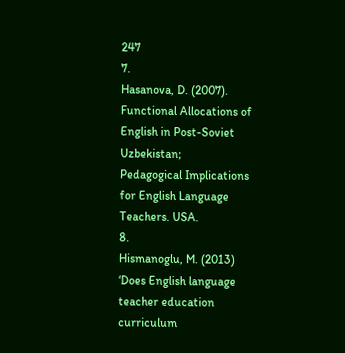247
7.
Hasanova, D. (2007). Functional Allocations of English in Post-Soviet Uzbekistan;
Pedagogical Implications for English Language Teachers. USA.
8.
Hismanoglu, M. (2013) ‘Does English language teacher education curriculum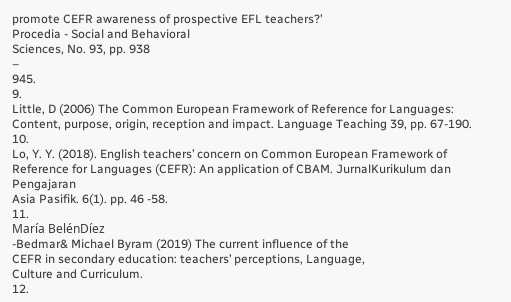promote CEFR awareness of prospective EFL teachers?’
Procedia - Social and Behavioral
Sciences, No. 93, pp. 938
–
945.
9.
Little, D (2006) The Common European Framework of Reference for Languages:
Content, purpose, origin, reception and impact. Language Teaching 39, pp. 67-190.
10.
Lo, Y. Y. (2018). English teachers’ concern on Common European Framework of
Reference for Languages (CEFR): An application of CBAM. JurnalKurikulum dan Pengajaran
Asia Pasifik. 6(1). pp. 46 -58.
11.
María BelénDíez
-Bedmar& Michael Byram (2019) The current influence of the
CEFR in secondary education: teachers’ perceptions, Language,
Culture and Curriculum.
12.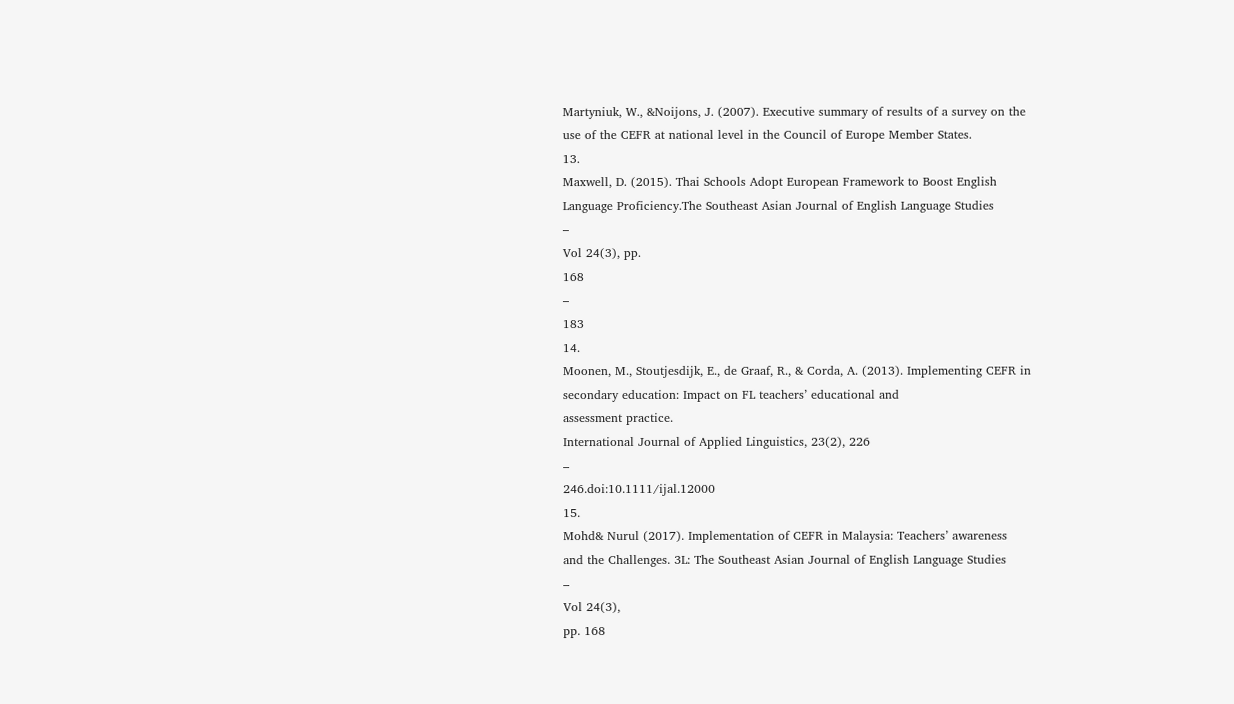Martyniuk, W., &Noijons, J. (2007). Executive summary of results of a survey on the
use of the CEFR at national level in the Council of Europe Member States.
13.
Maxwell, D. (2015). Thai Schools Adopt European Framework to Boost English
Language Proficiency.The Southeast Asian Journal of English Language Studies
–
Vol 24(3), pp.
168
–
183
14.
Moonen, M., Stoutjesdijk, E., de Graaf, R., & Corda, A. (2013). Implementing CEFR in
secondary education: Impact on FL teachers’ educational and
assessment practice.
International Journal of Applied Linguistics, 23(2), 226
–
246.doi:10.1111/ijal.12000
15.
Mohd& Nurul (2017). Implementation of CEFR in Malaysia: Teachers’ awareness
and the Challenges. 3L: The Southeast Asian Journal of English Language Studies
–
Vol 24(3),
pp. 168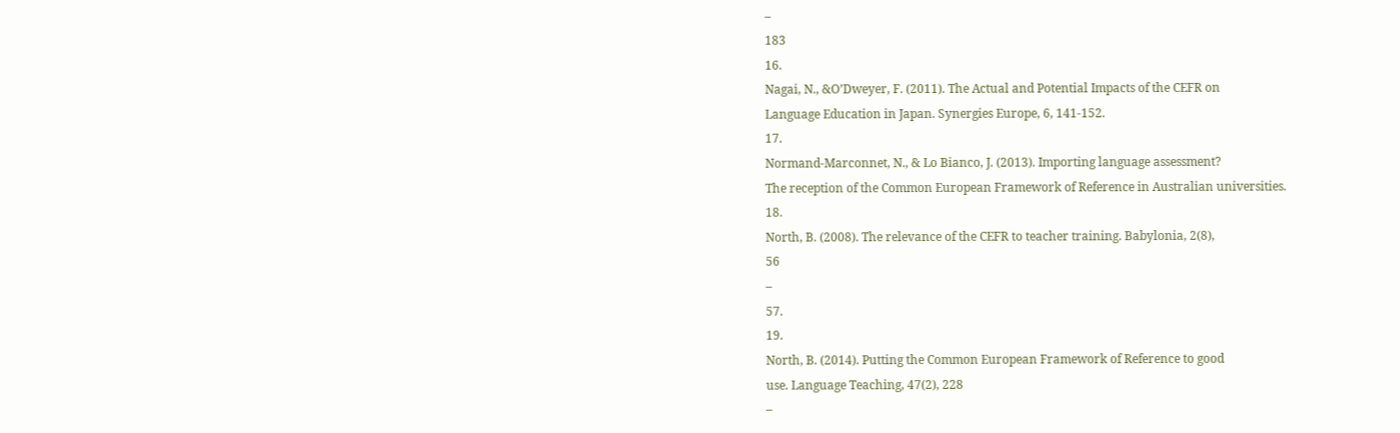–
183
16.
Nagai, N., &O’Dweyer, F. (2011). The Actual and Potential Impacts of the CEFR on
Language Education in Japan. Synergies Europe, 6, 141-152.
17.
Normand-Marconnet, N., & Lo Bianco, J. (2013). Importing language assessment?
The reception of the Common European Framework of Reference in Australian universities.
18.
North, B. (2008). The relevance of the CEFR to teacher training. Babylonia, 2(8),
56
–
57.
19.
North, B. (2014). Putting the Common European Framework of Reference to good
use. Language Teaching, 47(2), 228
–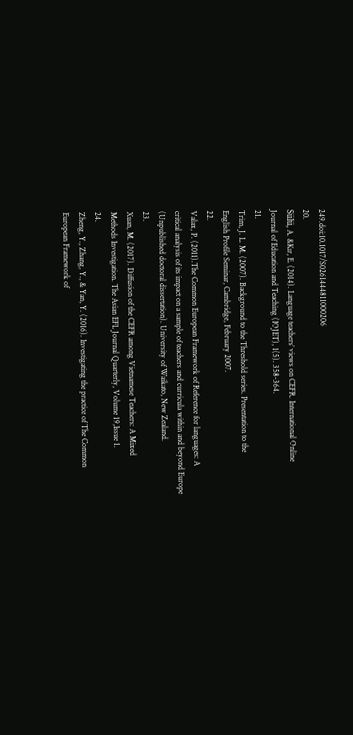249.doi:10.1017/S0261444811000206
20.
Sülü, A. &Kır, E. (2014). Language teachers’ views on CEFR. International Online
Journal of Education and Teaching (IOJET), 1(5). 358-364.
21.
Trim, J. L. M. (2007). Background to the Threshold series. Presentation to the
English Profile Seminar, Cambridge, February 2007.
22.
Valax, P. (2011).The Common European Framework of Reference for languages: A
critical analysis of its impact on a sample of teachers and curricula within and beyond Europe
(Unpublished doctoral dissertation). University of Waikato, New Zealand.
23.
Xuan, M. (2017). Diffusion of the CEFR among Vietnamese Teachers: A Mixed
Methods Investigation. The Asian EFL Journal Quarterly, Volume 19,Issue 1.
24.
Zheng, Y., Zhang, Y., & Yan, Y. (2016). Investigating the practice of The Common
European Framework of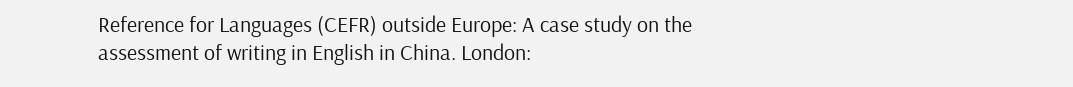Reference for Languages (CEFR) outside Europe: A case study on the
assessment of writing in English in China. London: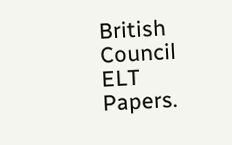British Council ELT Papers.